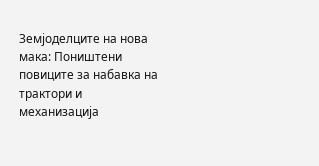Земјоделците на нова мака: Поништени повиците за набавка на трактори и механизација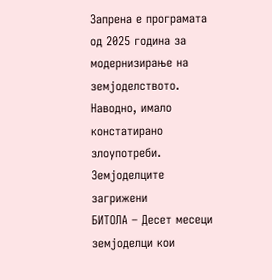Запрена е програмата од 2025 година за модернизирање на земјоделството. Наводно, имало констатирано злоупотреби. Земјоделците загрижени
БИТОЛА – Десет месеци земјоделци кои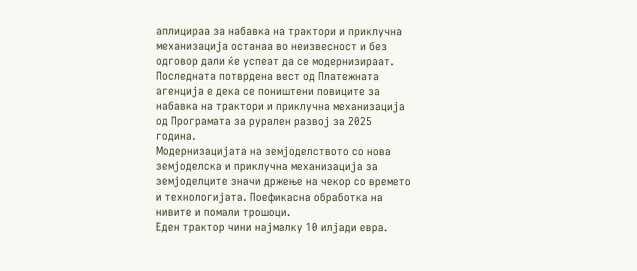аплицираа за набавка на трактори и приклучна механизација останаа во неизвесност и без одговор дали ќе успеат да се модернизираат. Последната потврдена вест од Платежната агенција е дека се поништени повиците за набавка на трактори и приклучна механизација од Програмата за рурален развој за 2025 година.
Модернизацијата на земјоделството со нова земјоделска и приклучна механизација за земјоделците значи држење на чекор со времето и технологијата. Поефикасна обработка на нивите и помали трошоци.
Еден трактор чини најмалку 10 илјади евра.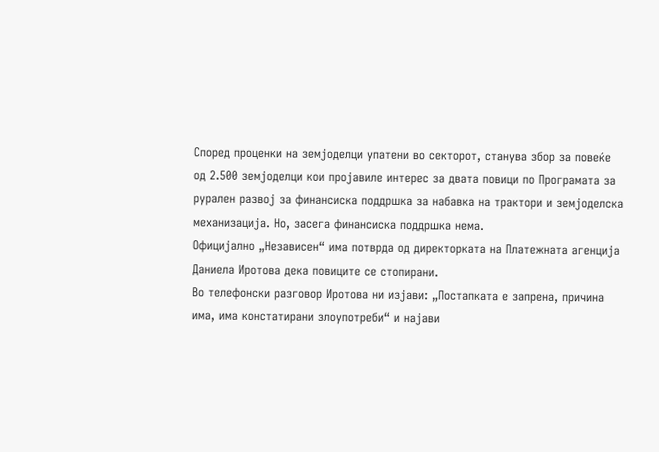Според проценки на земјоделци упатени во секторот, станува збор за повеќе од 2.500 земјоделци кои пројавиле интерес за двата повици по Програмата за рурален развој за финансиска поддршка за набавка на трактори и земјоделска механизација. Но, засега финансиска поддршка нема.
Официјално „Независен“ има потврда од директорката на Платежната агенција Даниела Иротова дека повиците се стопирани.
Во телефонски разговор Иротова ни изјави: „Постапката е запрена, причина има, има констатирани злоупотреби“ и најави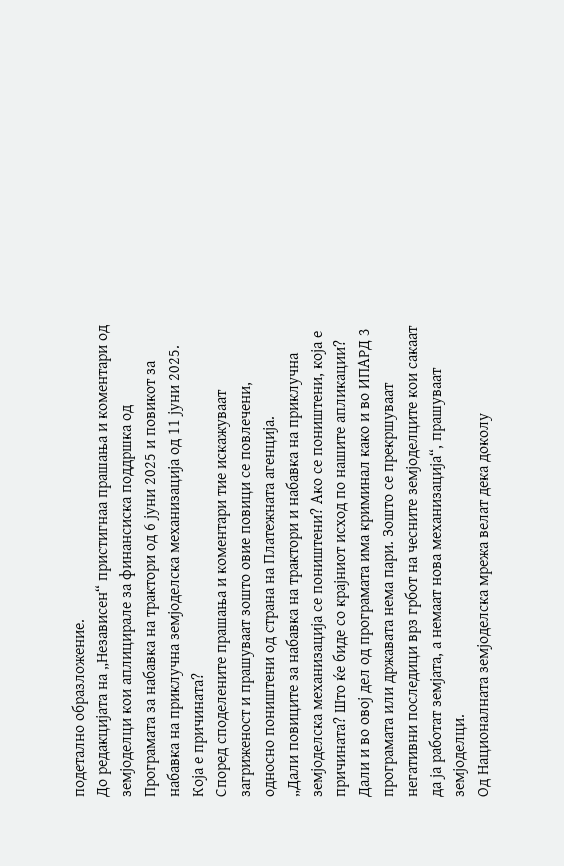подетално образложение.
До редакцијата на „Независен“ пристигнаа прашања и коментари од земјоделци кои аплицирале за финансиска поддршка од Програмата за набавка на трактори од 6 јуни 2025 и повикот за набавка на приклучна земјоделска механизација од 11 јуни 2025.
Која е причината?
Според споделените прашања и коментари тие искажуваат загриженост и прашуваат зошто овие повици се повлечени, односно поништени од страна на Платежната агенција.
„Дали повиците за набавка на трактори и набавка на приклучна земјоделска механизација се поништени? Ако се поништени, која е причината? Што ќе биде со крајниот исход по нашите апликации? Дали и во овој дел од програмата има криминал како и во ИПАРД 3 програмата или државата нема пари. Зошто се прекршуваат негативни последици врз грбот на чесните земјоделците кои сакаат да ја работат земјата, а немаат нова механизација“, прашуваат земјоделци.
Од Националната земјоделска мрежа велат дека доколу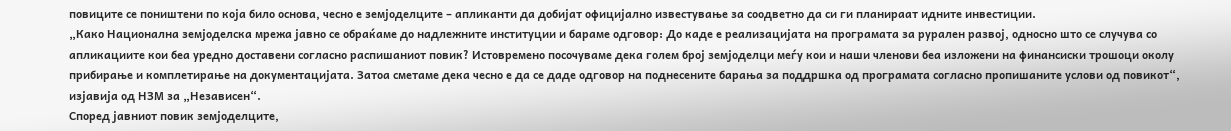повиците се поништени по која било основа, чесно е земјоделците – апликанти да добијат официјално известување за соодветно да си ги планираат идните инвестиции.
„Како Национална земјоделска мрежа јавно се обраќаме до надлежните институции и бараме одговор: До каде е реализацијата на програмата за рурален развој, односно што се случува со апликациите кои беа уредно доставени согласно распишаниот повик? Истовремено посочуваме дека голем број земјоделци меѓу кои и наши членови беа изложени на финансиски трошоци околу прибирање и комплетирање на документацијата. Затоа сметаме дека чесно е да се даде одговор на поднесените барања за поддршка од програмата согласно пропишаните услови од повикот“, изјавија од НЗМ за „Независен“.
Според јавниот повик земјоделците,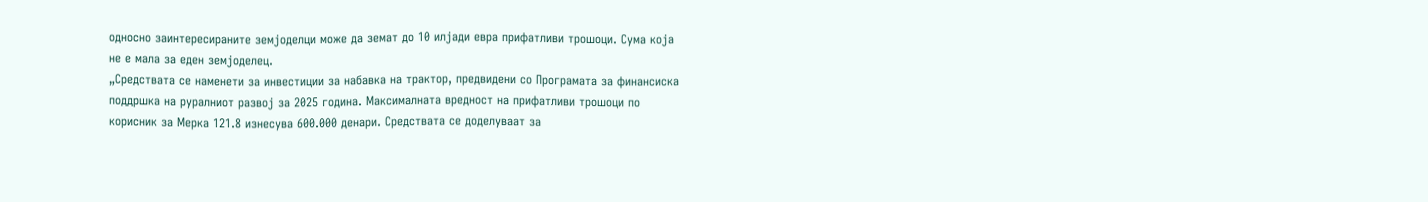односно заинтересираните земјоделци може да земат до 10 илјади евра прифатливи трошоци. Сума која не е мала за еден земјоделец.
„Средствата се наменети за инвестиции за набавка на трактор, предвидени со Програмата за финансиска поддршка на руралниот развој за 2025 година. Максималната вредност на прифатливи трошоци по корисник за Мерка 121.8 изнесува 600.000 денари. Средствата се доделуваат за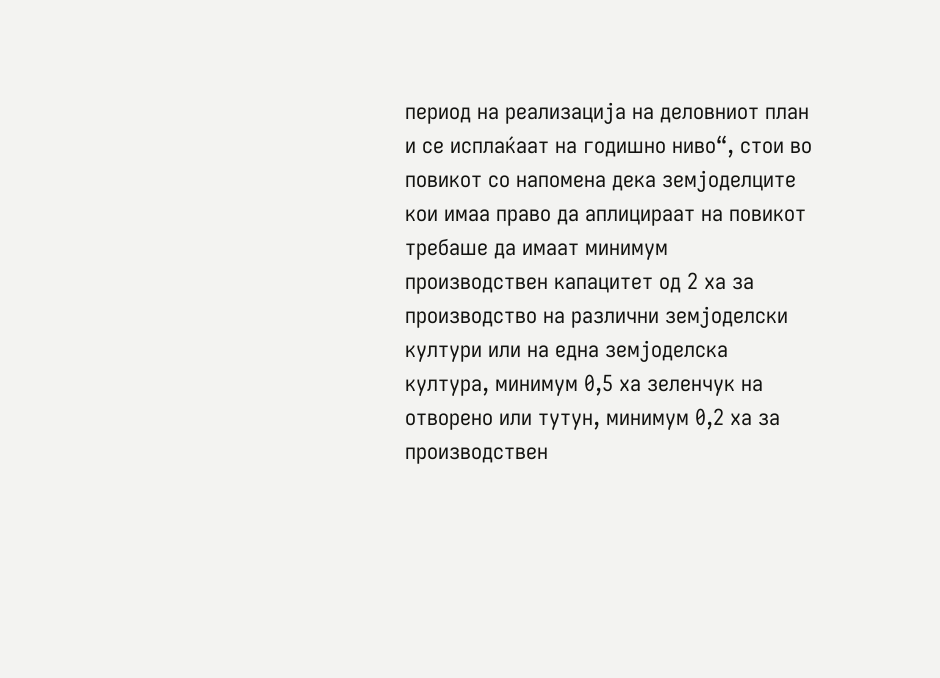период на реализација на деловниот план и се исплаќаат на годишно ниво“, стои во повикот со напомена дека земјоделците кои имаа право да аплицираат на повикот требаше да имаат минимум производствен капацитет од 2 ха за производство на различни земјоделски култури или на една земјоделска култура, минимум 0,5 ха зеленчук на отворено или тутун, минимум 0,2 ха за производствен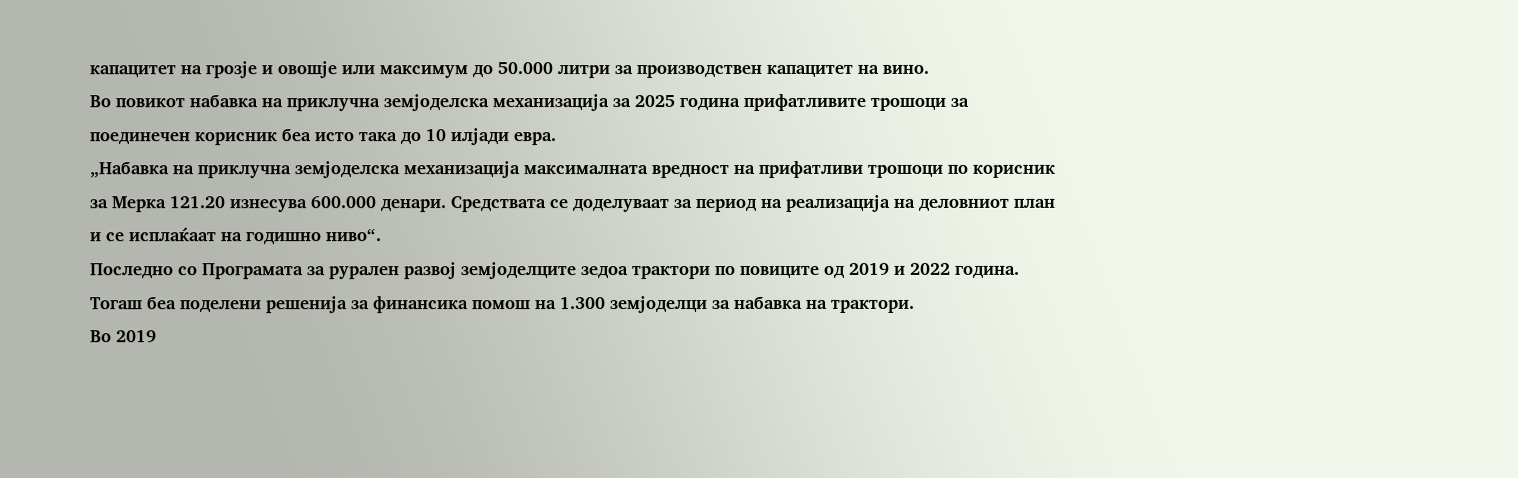капацитет на грозје и овошје или максимум до 50.000 литри за производствен капацитет на вино.
Во повикот набавка на приклучна земјоделска механизација за 2025 година прифатливите трошоци за поединечен корисник беа исто така до 10 илјади евра.
„Набавка на приклучна земјоделска механизација максималната вредност на прифатливи трошоци по корисник за Мерка 121.20 изнесува 600.000 денари. Средствата се доделуваат за период на реализација на деловниот план и се исплаќаат на годишно ниво“.
Последно со Програмата за рурален развој земјоделците зедоа трактори по повиците од 2019 и 2022 година. Тогаш беа поделени решенија за финансика помош на 1.300 земјоделци за набавка на трактори.
Во 2019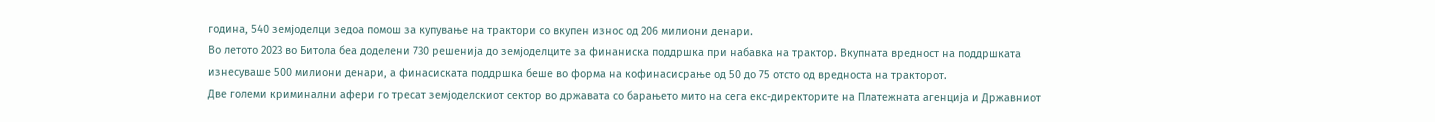година, 540 земјоделци зедоа помош за купување на трактори со вкупен износ од 206 милиони денари.
Во летото 2023 во Битола беа доделени 730 решенија до земјоделците за финаниска поддршка при набавка на трактор. Вкупната вредност на поддршката изнесуваше 500 милиони денари, а финасиската поддршка беше во форма на кофинасисрање од 50 до 75 отсто од вредноста на тракторот.
Две големи криминални афери го тресат земјоделскиот сектор во државата со барањето мито на сега екс-директорите на Платежната агенција и Државниот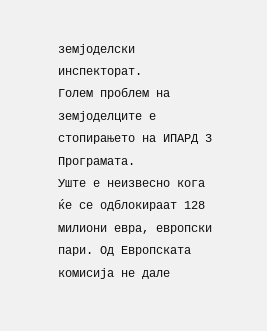земјоделски инспекторат.
Голем проблем на земјоделците е стопирањето на ИПАРД 3 Програмата.
Уште е неизвесно кога ќе се одблокираат 128 милиони евра, европски пари. Од Европската комисија не дале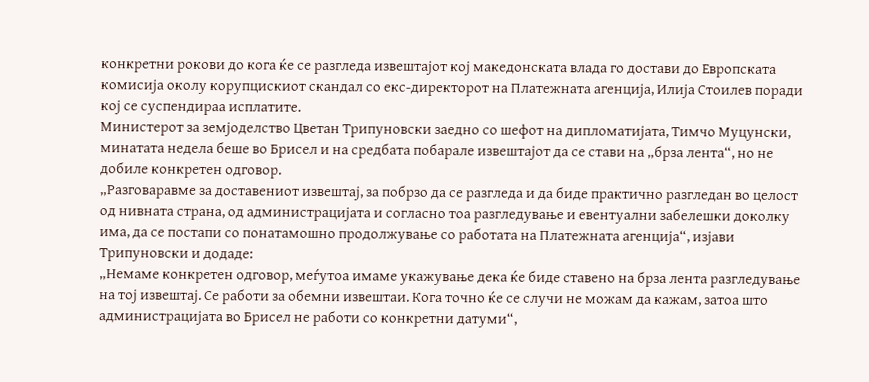конкретни рокови до кога ќе се разгледа извештајот кој македонската влада го достави до Европската комисија околу корупцискиот скандал со екс-директорот на Платежната агенција, Илија Стоилев поради кој се суспендираа исплатите.
Министерот за земјоделство Цветан Трипуновски заедно со шефот на дипломатијата, Тимчо Муцунски, минатата недела беше во Брисел и на средбата побарале извештајот да се стави на „брза лента“, но не добиле конкретен одговор.
„Разговаравме за доставениот извештај, за побрзо да се разгледа и да биде практично разгледан во целост од нивната страна, од администрацијата и согласно тоа разгледување и евентуални забелешки доколку има, да се постапи со понатамошно продолжување со работата на Платежната агенција“, изјави Трипуновски и додаде:
„Немаме конкретен одговор, меѓутоа имаме укажување дека ќе биде ставено на брза лента разгледување на тој извештај. Се работи за обемни извештаи. Кога точно ќе се случи не можам да кажам, затоа што администрацијата во Брисел не работи со конкретни датуми“,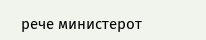рече министерот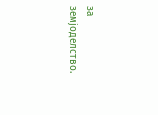за земјоделство.